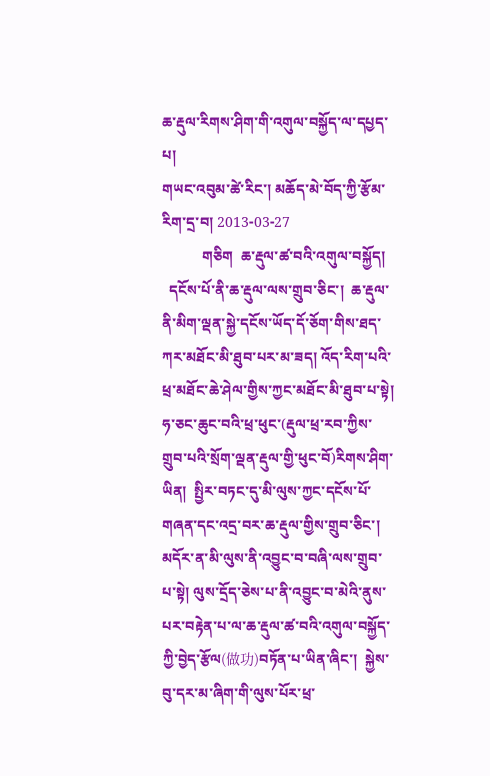ཆ་རྡུལ་རིགས་ཤིག་གི་འགུལ་བསྐྱོད་ལ་དཔྱད་པ།
གཡང་འབུམ་ཚེ་རིང་། མཆོད་མེ་བོད་ཀྱི་རྩོམ་རིག་དྲ་བ། 2013-03-27
           གཅིག  ཆ་རྡུལ་ཚ་བའི་འགུལ་བསྐྱོད།
  དངོས་པོ་ནི་ཆ་རྡུལ་ལས་གྲུབ་ཅིང་།  ཆ་རྡུལ་ནི་མིག་ལྡན་སྐྱེ་དངོས་ཡོད་དོ་ཅོག་གིས་ཐད་ཀར་མཐོང་མི་ཐུབ་པར་མ་ཟད། འོད་རིག་པའི་ཕྲ་མཐོང་ཆེ་ཤེལ་གྱིས་ཀྱང་མཐོང་མི་ཐུབ་པ་སྟེ།  ཧ་ཅང་ཆུང་བའི་ཕྲ་ཕུང་(རྡུལ་ཕྲ་རབ་ཀྱིས་གྲུབ་པའི་སྲོག་ལྡན་རྡུལ་གྱི་ཕུང་བོ)རིགས་ཤིག་ཡིན།  སྤྱིར་བཏང་དུ་མི་ལུས་ཀྱང་དངོས་པོ་གཞན་དང་འདྲ་བར་ཆ་རྡུལ་གྱིས་གྲུབ་ཅིང་།  མདོར་ན་མི་ལུས་ནི་འབྱུང་བ་བཞི་ལས་གྲུབ་པ་སྟེ། ལུས་དྲོད་ཅེས་པ་ནི་འབྱུང་བ་མེའི་ནུས་པར་བརྟེན་པ་ལ་ཆ་རྡུལ་ཚ་བའི་འགུལ་བསྐྱོད་ཀྱི་བྱེད་རྩོལ(做功)བཏོན་པ་ཡིན་ཞིང་།  སྐྱེས་བུ་དར་མ་ཞིག་གི་ལུས་པོར་ཕྲ་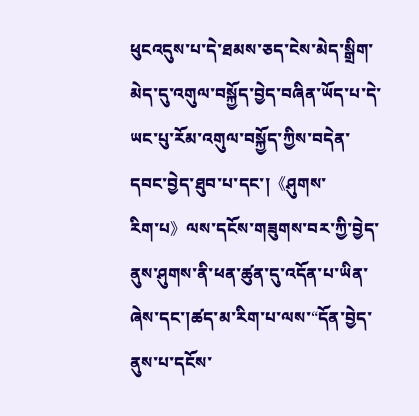ཕུངའདུས་པ་དེ་ཐམས་ཅད་ངེས་མེད་སྒྲིག་མེད་དུ་འགུལ་བསྐྱོད་བྱེད་བཞིན་ཡོད་པ་དེ་ཡང་པུ་རོམ་འགུལ་བསྐྱོད་ཀྱིས་བདེན་དབང་བྱེད་ཐུབ་པ་དང་།《ཤུགས་
རིག་པ》ལས་དངོས་གཟུགས་བར་ཀྱི་བྱེད་ནུས་ཤུགས་ནི་ཕན་ཚུན་དུ་འདོན་པ་ཡིན་ཞེས་དང་།ཚད་མ་རིག་པ་ལས་“དོན་བྱེད་ནུས་པ་དངོས་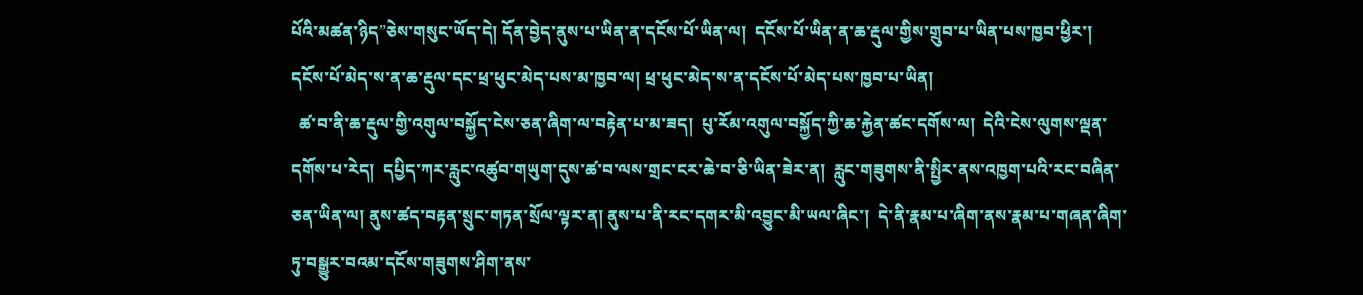པོའི་མཚན་ཉིད”ཅེས་གསུང་ཡོད་དེ། དོན་བྱེད་ནུས་པ་ཡིན་ན་དངོས་པོ་ཡིན་ལ།  དངོས་པོ་ཡིན་ན་ཆ་རྡུལ་གྱིས་གྲུབ་པ་ཡིན་པས་ཁྱབ་ཕྱིར་།  དངོས་པོ་མེད་ས་ན་ཆ་རྡུལ་དང་ཕྲ་ཕུང་མེད་པས་མ་ཁྱབ་ལ། ཕྲ་ཕུང་མེད་ས་ན་དངོས་པོ་མེད་པས་ཁྱབ་པ་ཡིན།
  ཚ་བ་ནི་ཆ་རྡུལ་གྱི་འགུལ་བསྐྱོད་ངེས་ཅན་ཞིག་ལ་བརྟེན་པ་མ་ཟད།  པུ་རོམ་འགུལ་བསྐྱོད་ཀྱི་ཆ་རྐྱེན་ཚང་དགོས་ལ།  དེའི་ངེས་ལུགས་ལྡན་དགོས་པ་རེད།  དཔྱིད་ཀར་རླུང་འཚུབ་གཡུག་དུས་ཚ་བ་ལས་གྲང་ངར་ཆེ་བ་ཅི་ཡིན་ཟེར་ན།  རླུང་གཟུགས་ནི་སྤྱིར་ནས་འཁྱག་པའི་རང་བཞིན་ཅན་ཡིན་ལ། ནུས་ཚད་བརྟན་སྲུང་གཏན་སྲོལ་ལྟར་ན། ནུས་པ་ནི་རང་དགར་མི་འབྱུང་མི་ཡལ་ཞིང་།  དེ་ནི་རྣམ་པ་ཞིག་ནས་རྣམ་པ་གཞན་ཞིག་ཏུ་བསྒྱུར་བའམ་དངོས་གཟུགས་ཤིག་ནས་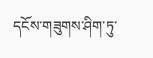དངོས་གཟུགས་ཤིག་ཏུ་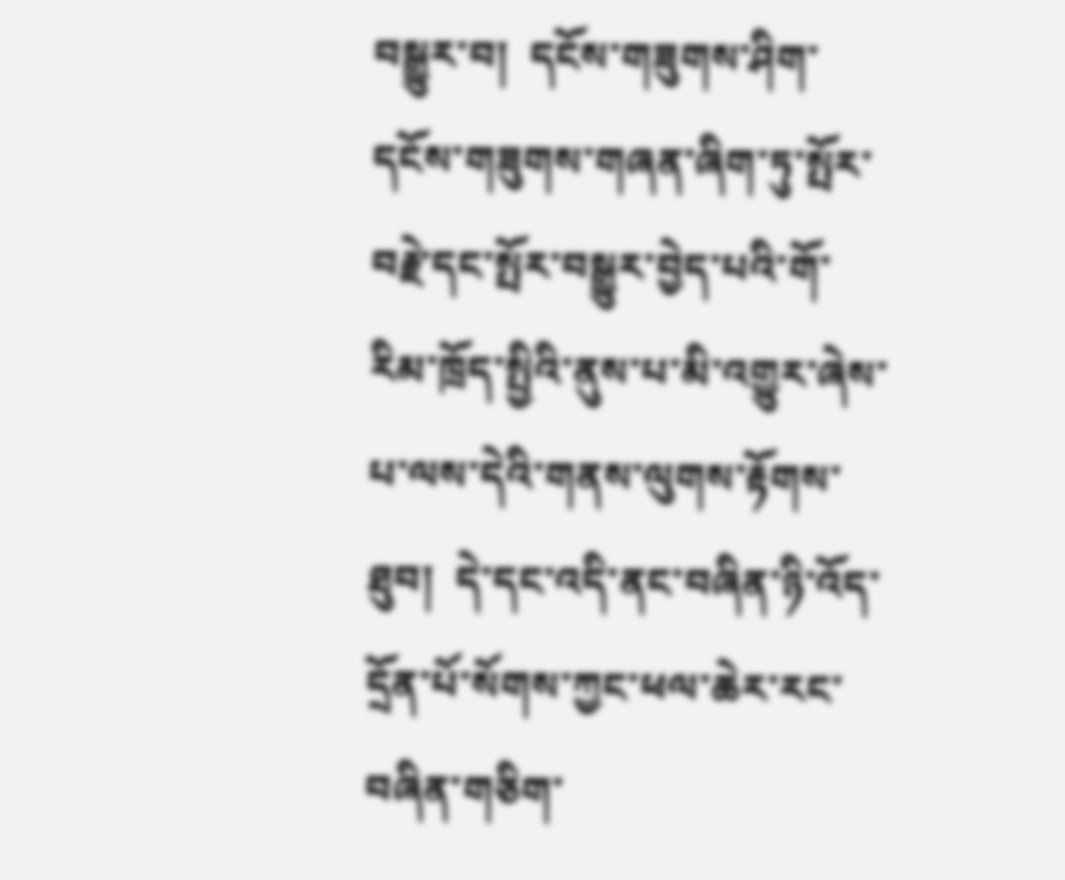བསྒྱུར་བ།  དངོས་གཟུགས་ཤིག་དངོས་གཟུགས་གཞན་ཞིག་ཏུ་སྤོར་བརྗེ་དང་སྤོར་བསྒྱུར་བྱེད་པའི་གོ་རིམ་ཁྲོད་སྤྱིའི་ནུས་པ་མི་འགྱུར་ཞེས་པ་ལས་དེའི་གནས་ལུགས་རྟོགས་ཐུབ།  དེ་དང་འདི་ནང་བཞིན་ཉི་འོད་དྲོན་པོ་སོགས་ཀྱང་ཕལ་ཆེར་རང་བཞིན་གཅིག་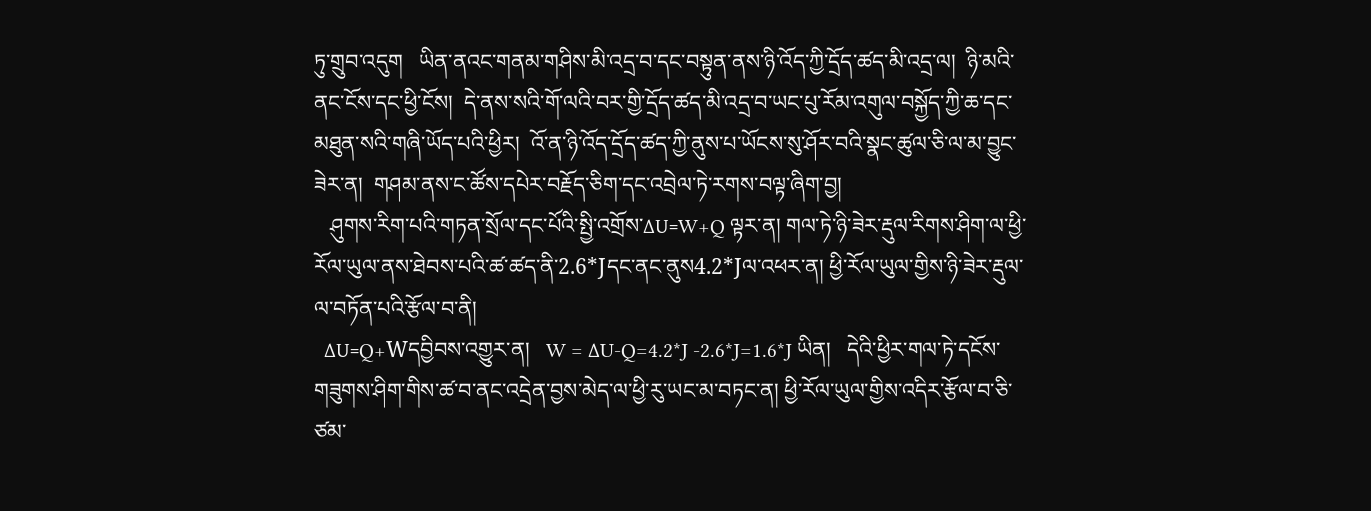ཏུ་གྲུབ་འདུག   ཡིན་ནའང་གནམ་གཤིས་མི་འདྲ་བ་དང་བསྟུན་ནས་ཉི་འོད་ཀྱི་དྲོད་ཚད་མི་འདྲ་ལ།  ཉི་མའི་ནང་ངོས་དང་ཕྱི་ངོས།  དེ་ནས་སའི་གོ་ལའི་བར་གྱི་དྲོད་ཚད་མི་འདྲ་བ་ཡང་པུ་རོམ་འགུལ་བསྐྱོད་ཀྱི་ཆ་དང་མཐུན་སའི་གཞི་ཡོད་པའི་ཕྱིར།  འོ་ན་ཉི་འོད་དྲོད་ཚད་ཀྱི་ནུས་པ་ཡོངས་སུ་ཤོར་བའི་སྣང་ཚུལ་ཅི་ལ་མ་བྱུང་ཟེར་ན།  གཤམ་ནས་ང་ཚོས་དཔེར་བརྗོད་ཅིག་དང་འབྲེལ་ཏེ་རགས་བལྟ་ཞིག་བྱ།
   ཤུགས་རིག་པའི་གཏན་སྲོལ་དང་པོའི་སྤྱི་འགྲོས་ΔU=W+Q ལྟར་ན། གལ་ཏེ་ཉི་ཟེར་རྡུལ་རིགས་ཤིག་ལ་ཕྱི་རོལ་ཡུལ་ནས་ཐེབས་པའི་ཚ་ཚད་ནི་2.6*Jདང་ནང་ནུས4.2*Jལ་འཕར་ན། ཕྱི་རོལ་ཡུལ་གྱིས་ཉི་ཟེར་རྡུལ་ལ་བཏོན་པའི་རྩོལ་བ་ནི།
  ΔU=Q+Wདབྱིབས་འགྱུར་ན།   W = ΔU-Q=4.2*J -2.6*J=1.6*J ཡིན།   དེའི་ཕྱིར་གལ་ཏེ་དངོས་གཟུགས་ཤིག་གིས་ཚ་བ་ནང་འདྲེན་བྱས་མེད་ལ་ཕྱི་རུ་ཡང་མ་བཏང་ན། ཕྱི་རོལ་ཡུལ་གྱིས་འདིར་རྩོལ་བ་ཅི་ཙམ་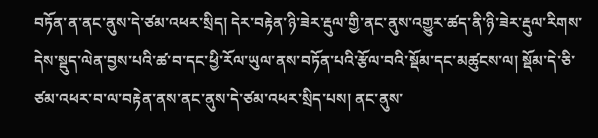བཏོན་ན་ནང་ནུས་དེ་ཙམ་འཕར་སྲིད། དེར་བརྟེན་ཉི་ཟེར་རྡུལ་གྱི་ནང་ནུས་འགྱུར་ཚད་ནི་ཉི་ཟེར་རྡུལ་རིགས་དེས་སྡུད་ལེན་བྱས་པའི་ཚ་བ་དང་ཕྱི་རོལ་ཡུལ་ནས་བཏོན་པའི་རྩོལ་བའི་སྡོམ་དང་མཚུངས་ལ། སྡོམ་དེ་ཅི་ཙམ་འཕར་བ་ལ་བརྟེན་ནས་ནང་ནུས་དེ་ཙམ་འཕར་སྲིད་པས། ནང་ནུས་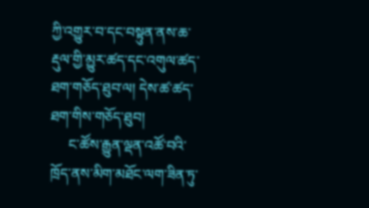ཀྱི་འགྱུར་བ་དང་བསྟུན་ནས་ཆ་རྡུལ་གྱི་མྱུར་ཚད་དང་འགུལ་ཚད་ཐག་གཅོད་ཐུབ་ལ། དེས་ཚ་ཚད་ཐག་གིས་གཅོད་ཐུབ།
     ང་ཚོས་རྒྱུན་ལྡན་འཚོ་བའི་ཁྲོད་ནས་མིག་མཐོང་ལག་ཟིན་ཏུ་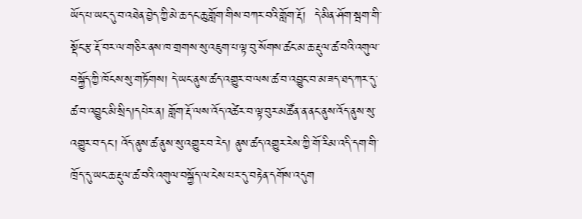ཡོད་པ་ཡང་དུ་བ་འཐེན་བྱེད་ཀྱི་མེ་ཆ་དང་ཆུ་གློག་གིས་བཀར་བའི་གློག་རྡོ།  དེ་མིན་ཤོག་སྦག་གི་སྡོང་རྩ་རྡོ་བར་ལ་གཅིར་ནས་ཁ་གྲགས་སུ་འཇུག་པ་ལྟ་བུ་སོགས་ཚང་མ་ཆ་རྡུལ་ཚ་བའི་འགུལ་བསྐྱོད་ཀྱི་ཁོངས་སུ་གཏོགས། དེ་ཡང་ནུས་ཚད་འགྱུར་བ་ལས་ཚ་བ་འབྱུང་བ་མ་ཟད་ཐད་ཀར་དུ་ཚ་བ་འབྱུང་མི་སྲིད།དཔེར་ན། གློག་རྡོ་ལས་འོད་འཚེར་བ་ལྟ་བུར་མཚོན་ན་ནང་ནུས་འོད་ནུས་སུ་འགྱུར་བ་དང་། འོད་ནུས་ཚ་ནུས་སུ་འགྱུར་བ་རེད། ནུས་ཚད་འགྱུར་རེས་ཀྱི་གོ་རིམ་འདི་དག་གི་ཁྲོད་དུ་ཡང་ཆ་རྡུལ་ཚ་བའི་འགུལ་བསྐྱོད་ལ་ངེས་པར་དུ་བརྟེན་དགོས་འདུག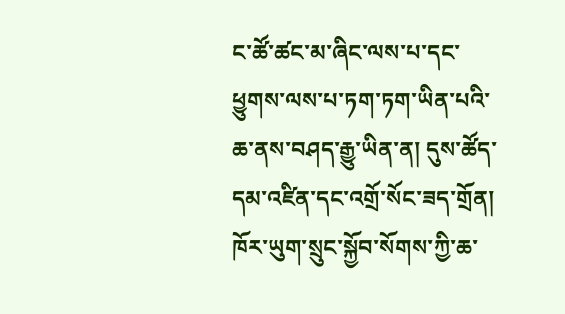ང་ཚོ་ཚང་མ་ཞིང་ལས་པ་དང་ཕྱུགས་ལས་པ་ཏག་ཏག་ཡིན་པའི་ཆ་ནས་བཤད་རྒྱུ་ཡིན་ན། དུས་ཚོད་དམ་འཛིན་དང་འགྲོ་སོང་ཟད་གྲོན། ཁོར་ཡུག་སྲུང་སྐྱོབ་སོགས་ཀྱི་ཆ་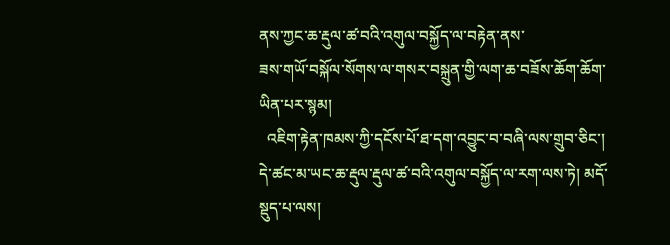ནས་ཀྱང་ཆ་རྡུལ་ཚ་བའི་འགུལ་བསྐྱོད་ལ་བརྟེན་ནས་
ཟས་གཡོ་བསྐོལ་སོགས་ལ་གསར་བསྐྲུན་གྱི་ལག་ཆ་བཟོས་ཆོག་ཆོག་ཡིན་པར་སྙམ།
  འཇིག་རྟེན་ཁམས་ཀྱི་དངོས་པོ་ཐ་དག་འབྱུང་བ་བཞི་ལས་གྲུབ་ཅིང་། དེ་ཚང་མ་ཡང་ཆ་རྡུལ་རྡུལ་ཚ་བའི་འགུལ་བསྐྱོད་ལ་རག་ལས་ཏེ། མདོ་སྡུད་པ་ལས།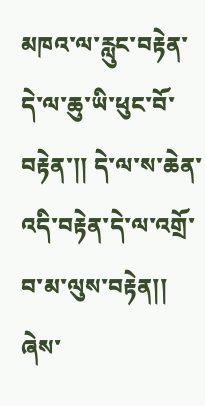མཁའ་ལ་རླུང་བརྟེན་དེ་ལ་ཆུ་ཡི་ཕུང་བོ་བརྟེན་།། དེ་ལ་ས་ཆེན་འདི་བརྟེན་དེ་ལ་འགྲོ་བ་མ་ལུས་བརྟེན།། ཞེས་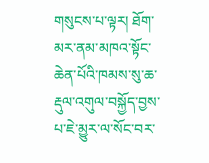གསུངས་པ་ལྟར། ཐོག་མར་ནམ་མཁའ་སྟོང་ཆེན་པོའི་ཁམས་སུ་ཆ་རྡུལ་འགུལ་བསྐྱོད་བྱས་པ་ཇེ་མྱུར་ལ་སོང་བར་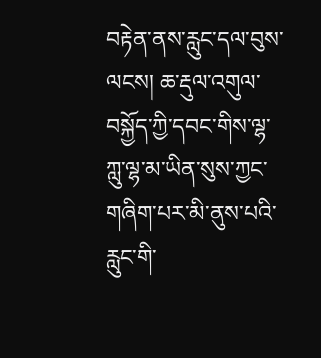བརྟེན་ནས་རླུང་དལ་བུས་ལངས། ཆ་རྡུལ་འགུལ་བསྐྱོད་ཀྱི་དབང་གིས་ལྷ་ཀླུ་ལྷ་མ་ཡིན་སུས་ཀྱང་གཞིག་པར་མི་ནུས་པའི་རླུང་གི་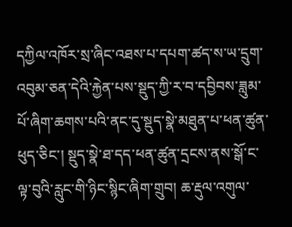དཀྱིལ་འཁོར་སྲ་ཞིང་འཐས་པ་དཔག་ཚད་ས་ཡ་དྲུག་འབུམ་ཅན་དེའི་རྐྱེན་པས་སྡུད་ཀྱི་ར་བ་དབྱིབས་ཟླུམ་པོ་ཞིག་ཆགས་པའི་ནང་དུ་སྡུད་སྣེ་མཐུན་པ་ཕན་ཚུན་ཕུད་ཅིང་། སྡུད་སྣེ་ཐ་དད་ཕན་ཚུན་དྲངས་ནས་སྒོ་ང་ལྟ་བུའི་རླུང་གི་ཉིང་སྙིང་ཞིག་གྲུབ། ཆ་རྡུལ་འགུལ་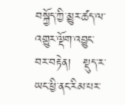བསྐྱོད་ཀྱི་མྱུར་ཚད་ལ་འགྱུར་ལྡོག་འབྱུང་བར་བརྟེན།   སྡུད་ར་ཡང་ཕྱི་ནང་རིམ་པར་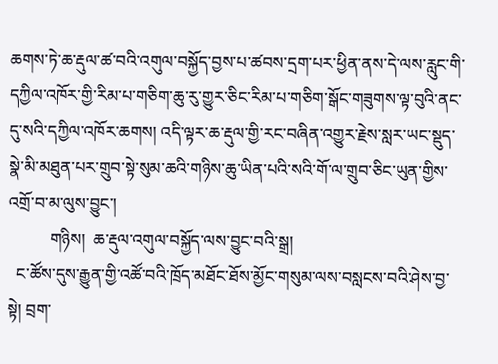ཆགས་ཏེ་ཆ་རྡུལ་ཚ་བའི་འགུལ་བསྐྱོད་བྱས་པ་ཚབས་དྲག་པར་ཕྱིན་ནས་དེ་ལས་རླུང་གི་དཀྱིལ་འཁོར་གྱི་རིམ་པ་གཅིག་ཆུ་རུ་གྱུར་ཅིང་རིམ་པ་གཅིག་སྒོང་གཟུགས་ལྟ་བུའི་ནང་དུ་སའི་དཀྱིལ་འཁོར་ཆགས། འདི་ལྟར་ཆ་རྡུལ་གྱི་རང་བཞིན་འགྱུར་རྗེས་སླར་ཡང་སྡུད་སྣེ་མི་མཐུན་པར་གྲུབ་སྟེ་སུམ་ཆའི་གཉིས་ཆུ་ཡིན་པའི་སའི་གོ་ལ་གྲུབ་ཅིང་ཡུན་གྱིས་འགྲོ་བ་མ་ལུས་བྱུང་།
          གཉིས།  ཆ་རྡུལ་འགུལ་བསྐྱོད་ལས་བྱུང་བའི་སྒྲ།
  ང་ཚོས་དུས་རྒྱུན་གྱི་འཚོ་བའི་ཁྲོད་མཐོང་ཐོས་མྱོང་གསུམ་ལས་བསླངས་བའི་ཤེས་བྱ་སྟེ། བྲག་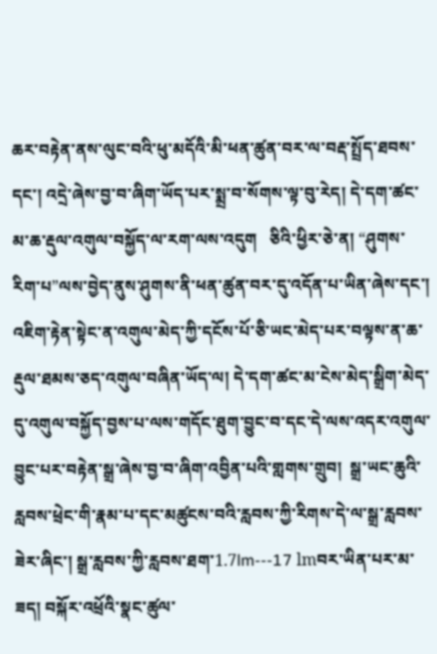ཆར་བརྟེན་ནས་ལུང་བའི་ཕུ་མདོའི་མི་ཕན་ཚུན་བར་ལ་བརྡ་སྤྲོད་ཐབས་དང་། འདྲེ་ཞེས་བྱ་བ་ཞིག་ཡོད་པར་སྨྲ་བ་སོགས་ལྟ་བུ་རེད། དེ་དག་ཚང་མ་ཆ་རྡུལ་འགུལ་བསྐྱོད་ལ་རག་ལས་འདུག   ཅིའི་ཕྱིར་ཅེ་ན། “ཤུགས་རིག་པ”ལས་བྱེད་ནུས་ཤུགས་ནི་ཕན་ཚུན་བར་དུ་འདོན་པ་ཡིན་ཞེས་དང་། འཇིག་རྟེན་སྟེང་ན་འགུལ་མེད་ཀྱི་དངོས་པོ་ཅི་ཡང་མེད་པར་བལྟས་ན་ཆ་རྡུལ་ཐམས་ཅད་འགུལ་བཞིན་ཡོད་ལ། དེ་དག་ཚང་མ་ངེས་མེད་སྒྲིག་མེད་དུ་འགུལ་བསྐྱོད་བྱས་པ་ལས་གདོང་ཐུག་བྱུང་བ་དང་དེ་ལས་འདར་འགུལ་བྱུང་པར་བརྟེན་སྒྲ་ཞེས་བྱ་བ་ཞིག་འབྱིན་པའི་གླགས་གྲུབ།  སྒྲ་ཡང་ཆུའི་རླབས་ཕྲེང་གི་རྣམ་པ་དང་མཚུངས་བའི་རླབས་ཀྱི་རིགས་དེ་ལ་སྒྲ་རླབས་ཟེར་ཞིང་། སྒྲ་རླབས་ཀྱི་རླབས་ཐག་1.7lm---17 lmབར་ཡིན་པར་མ་ཟད། བསྐོར་འཕྲོའི་སྣང་ཚུལ་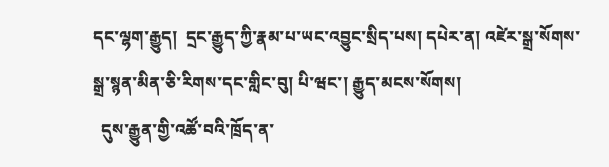དང་ལྷག་རྒྱུད།  དྲང་རྒྱུད་ཀྱི་རྣམ་པ་ཡང་འབྱུང་སྲིད་པས། དཔེར་ན། འཛེར་སྒྲ་སོགས་སྒྲ་སྙན་མིན་ཅི་རིགས་དང་གླིང་བུ། པི་ཝང་། རྒྱུད་མངས་སོགས།
  དུས་རྒྱུན་གྱི་འཚོ་བའི་ཁྲོད་ན་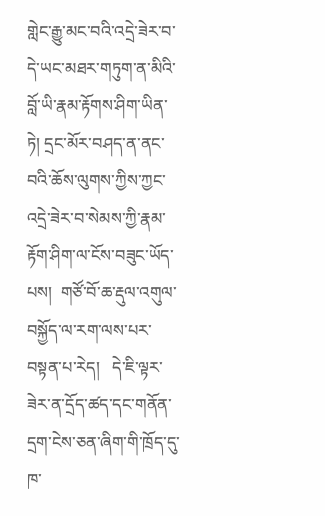གླེང་རྒྱུ་མང་བའི་འདྲེ་ཟེར་བ་དེ་ཡང་མཐར་གཏུག་ན་མིའི་བློ་ཡི་རྣམ་རྟོགས་ཤིག་ཡིན་ཏེ། དྲང་མོར་བཤད་ན་ནང་བའི་ཆོས་ལུགས་ཀྱིས་ཀྱང་འདྲེ་ཟེར་བ་སེམས་ཀྱི་རྣམ་རྟོག་ཤིག་ལ་ངོས་བཟུང་ཡོད་པས།  གཙོ་བོ་ཆ་རྡུལ་འགུལ་བསྐྱོད་ལ་རག་ལས་པར་བསྟན་པ་རེད།   དེ་ཇི་ལྟར་ཟེར་ན་དྲོད་ཚད་དང་གནོན་དྲག་ངེས་ཅན་ཞིག་གི་ཁྲོད་དུ་ཁ་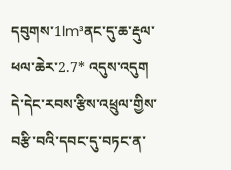དབུགས་1lm³ནང་དུ་ཆ་རྡུལ་ཕལ་ཆེར་2.7* འདུས་འདུག  དེ་དེང་རབས་རྩིས་འཕྲུལ་གྱིས་བརྩི་བའི་དབང་དུ་བཏང་ན་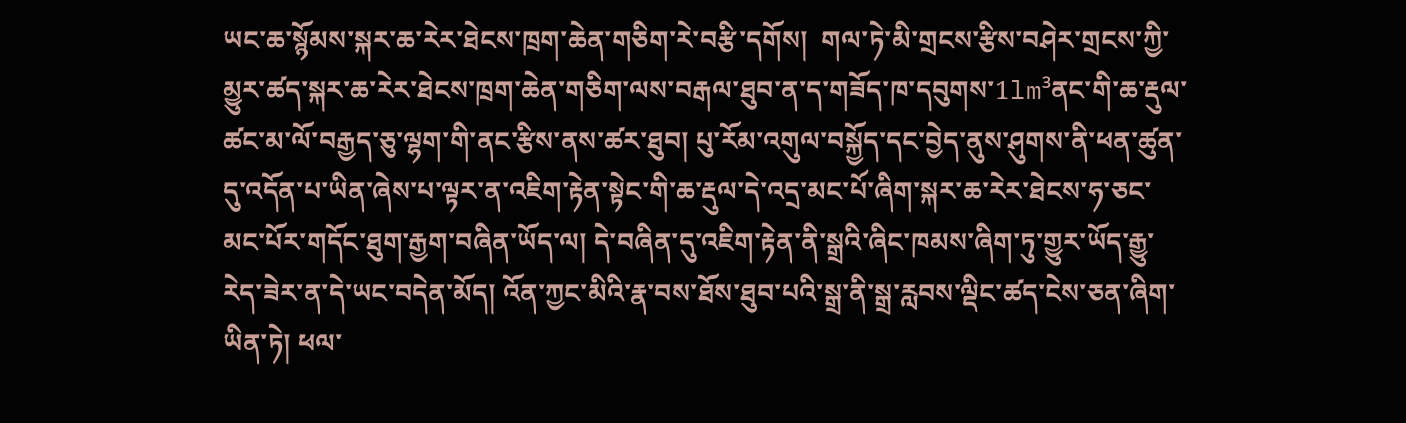ཡང་ཆ་སྙོམས་སྐར་ཆ་རེར་ཐེངས་ཁྲག་ཆེན་གཅིག་རེ་བརྩི་དགོས།  གལ་ཏེ་མི་གྲངས་རྩིས་བཤེར་གྲངས་ཀྱི་མྱུར་ཚད་སྐར་ཆ་རེར་ཐེངས་ཁྲག་ཆེན་གཅིག་ལས་བརྒལ་ཐུབ་ན་ད་གཟོད་ཁ་དབུགས་1lm³ནང་གི་ཆ་རྡུལ་ཚང་མ་ལོ་བརྒྱད་ཅུ་ལྷག་གི་ནང་རྩིས་ནས་ཚར་ཐུབ། པུ་རོམ་འགུལ་བསྐྱོད་དང་བྱེད་ནུས་ཤུགས་ནི་ཕན་ཚུན་དུ་འདོན་པ་ཡིན་ཞེས་པ་ལྟར་ན་འཇིག་རྟེན་སྟེང་གི་ཆ་རྡུལ་དེ་འདྲ་མང་པོ་ཞིག་སྐར་ཆ་རེར་ཐེངས་ཧ་ཅང་མང་པོར་གདོང་ཐུག་རྒྱག་བཞིན་ཡོད་ལ། དེ་བཞིན་དུ་འཇིག་རྟེན་ནི་སྒྲའི་ཞིང་ཁམས་ཞིག་ཏུ་གྱུར་ཡོད་རྒྱུ་རེད་ཟེར་ན་དེ་ཡང་བདེན་མོད། འོན་ཀྱང་མིའི་རྣ་བས་ཐོས་ཐུབ་པའི་སྒྲ་ནི་སྒྲ་རླབས་ལྡིང་ཚད་ངེས་ཅན་ཞིག་ཡིན་ཏེ། ཕལ་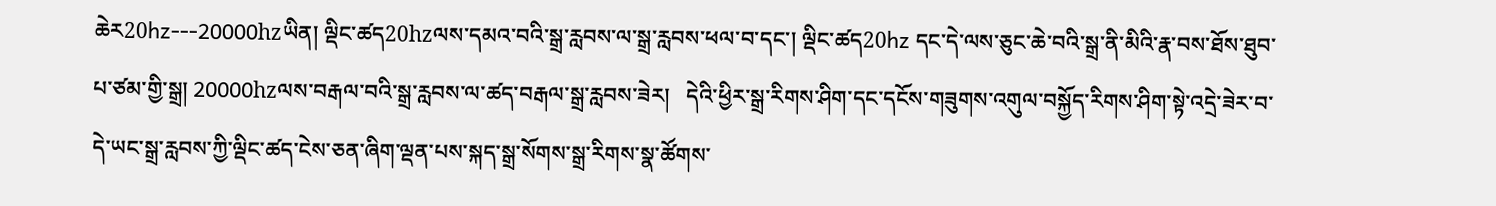ཆེར20hz---20000hzཡིན། ལྡིང་ཚད20hzལས་དམའ་བའི་སྒྲ་རླབས་ལ་སྒྲ་རླབས་ཕལ་བ་དང་། ལྡིང་ཚད20hz དང་དེ་ལས་ཅུང་ཆེ་བའི་སྒྲ་ནི་མིའི་རྣ་བས་ཐོས་ཐུབ་པ་ཙམ་གྱི་སྒྲ། 20000hzལས་བརྒལ་བའི་སྒྲ་རླབས་ལ་ཚད་བརྒལ་སྒྲ་རླབས་ཟེར།   དེའི་ཕྱིར་སྒྲ་རིགས་ཤིག་དང་དངོས་གཟུགས་འགུལ་བསྐྱོད་རིགས་ཤིག་སྟེ་འདྲེ་ཟེར་བ་དེ་ཡང་སྒྲ་རླབས་ཀྱི་ལྡིང་ཚད་ངེས་ཅན་ཞིག་ལྡན་པས་སྐད་སྒྲ་སོགས་སྒྲ་རིགས་སྣ་ཚོགས་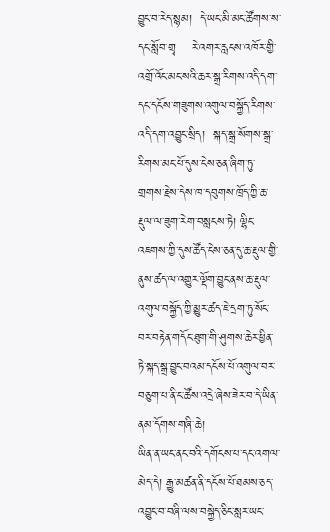བྱུང་བ་རེད་སྙམ།  དེ་ཡང་མི་མང་ཚོགས་ས་དང་སློབ་གྲྭ    རེ་འགར་རླངས་འཁོར་གྱི་འགྲོ་འོང་མང་སའི་ཆར་སྒྲ་རིགས་འདི་དག་དང་དངོས་གཟུགས་འགུལ་བསྐྱོད་རིགས་འདི་དག་འབྱུང་སྲིད།  སྐད་སྒྲ་སོགས་སྒྲ་རིགས་མང་པོ་དུས་ངེས་ཅན་ཞིག་ཏུ་གྲགས་རྗེས་དེས་ཁ་དབུགས་ཁྲོད་ཀྱི་ཆ་རྡུལ་ལ་ཟུག་རེག་བསླངས་ཏེ། ལྷིང་འཇགས་ཀྱི་དུས་ཚོད་ངེས་ཅན་དུ་ཆ་རྡུལ་གྱི་ནུས་ཚད་ལ་འགྱུར་ལྡོག་བྱུང་ནས་ཆ་རྡུལ་འགུལ་བསྐྱོད་ཀྱི་མྱུར་ཚད་ཇེ་དྲག་ཏུ་སོང་བར་བརྟེན་གདོང་ཐུག་གི་ཤུགས་ཆེར་ཕྱིན་ཏེ་སྐད་སྒྲ་བྱུང་བའམ་དངོས་པོ་འགུལ་བར་བཅུག་པ་ནི་ང་ཚོས་འདྲེ་ཞེས་ཟེར་བ་དེ་ཡིན་ནམ་དོགས་གཞི་ཆེ།
ཡིན་ན་ཡང་ནང་བའི་དགོངས་པ་དང་འགལ་མེད་དེ། རྒྱུ་མཚན་ནི་དངོས་པོ་ཐམས་ཅད་འབྱུང་བ་བཞི་ལས་བསྐྱེད་ཅིང་སླར་ཡང་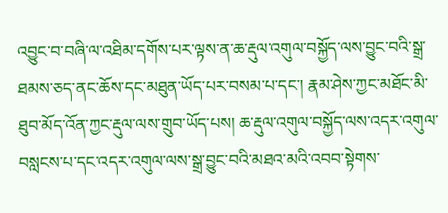འབྱུང་བ་བཞི་ལ་འཐིམ་དགོས་པར་ལྟས་ན་ཆ་རྡུལ་འགུལ་བསྐྱོད་ལས་བྱུང་བའི་སྒྲ་ཐམས་ཅད་ནང་ཆོས་དང་མཐུན་ཡོད་པར་བསམ་པ་དང་། རྣམ་ཤེས་ཀྱང་མཐོང་མི་ཐུབ་མོད་འོན་ཀྱང་རྡུལ་ལས་གྲུབ་ཡོད་པས། ཆ་རྡུལ་འགུལ་བསྐྱོད་ལས་འདར་འགུལ་བསླངས་པ་དང་འདར་འགུལ་ལས་སྒྲ་བྱུང་བའི་མཐའ་མའི་འབབ་སྟེགས་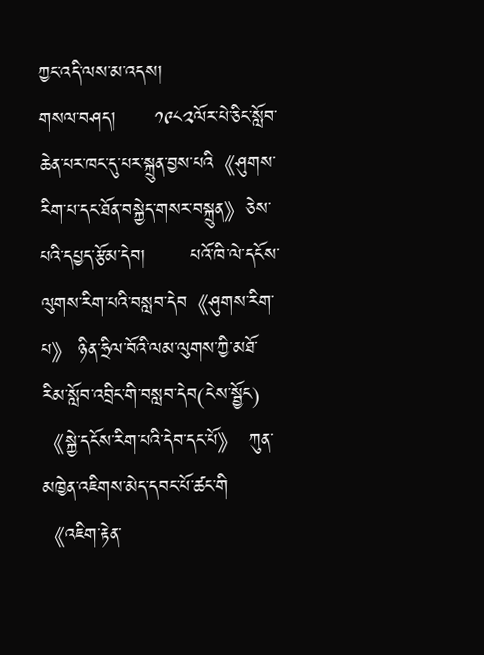ཀྱང་འདི་ལས་མ་འདས།
གསལ་བཤད།      ༡༩༨༢ལོར་པེ་ཅིང་སློབ་ཆེན་པར་ཁང་དུ་པར་སྐྲུན་བྱས་པའི《ཤུགས་རིག་པ་དང་ཐོན་བསྐྱེད་གསར་བསྐྲུན》ཅེས་པའི་དཔྱད་རྩོམ་དེབ།       པའོ་ཁི་ལེ་དངོས་ལུགས་རིག་པའི་བསླབ་དེབ《ཤུགས་རིག་པ》 ཉིན་ཧྲིལ་བོའི་ལམ་ལུགས་ཀྱི་མཐོ་རིམ་སློབ་འབྲིང་གི་བསླབ་དེབ(ངེས་སྦྱོང)《སྐྱེ་དངོས་རིག་པའི་དེབ་དང་པོ》  ཀུན་མཁྱེན་འཇིགས་མེད་དབང་པོ་ཚང་གི《འཇིག་རྟེན་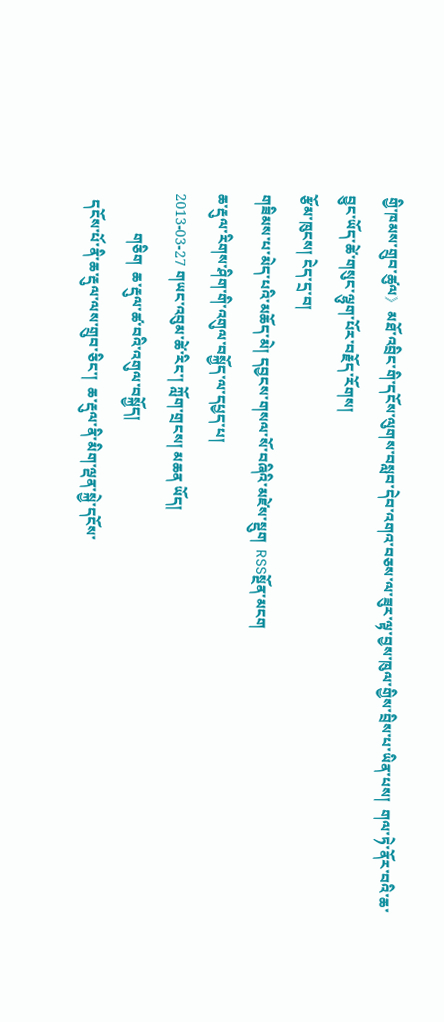གྱི་ཁམས་གྲུབ་ཚུལ》  མཐོ་འབྲིང་གི་དངོས་ལུགས་བསླབ་དེབ་འགའ་བཅས་ལ་ཟུར་ལྟ་བྱས་ཁུལ་གྱིས་བྲིས་པ་ཡིན་པས།  གལ་ཏེ་ནོར་བའི་ཆ་བྱུང་ཡོད་ཚེ་གསུང་ལྷུག་པོར་བརྗོད་རོགས།
རྩོམ་ཁུངས། ངེད་དྲ་བ།
གཟིམས་པ་མེད་པའི་མཆོད་མེ། དབྱངས་གསལ་སོ་བཞིའི་མཛེས་སྡུག  RSSསྔོན་མངག
ཆ་རྡུལ་རིགས་ཤིག་གི་འགུལ་བསྐྱོད་ལ་དཔྱད་པ།
2013-03-27 གཡང་འབུམ་ཚེ་རིང་། ཀློག་གྲངས། མཆན ཡོད།
           གཅིག  ཆ་རྡུལ་ཚ་བའི་འགུལ་བསྐྱོད།
  དངོས་པོ་ནི་ཆ་རྡུལ་ལས་གྲུབ་ཅིང་།  ཆ་རྡུལ་ནི་མིག་ལྡན་སྐྱེ་དངོས་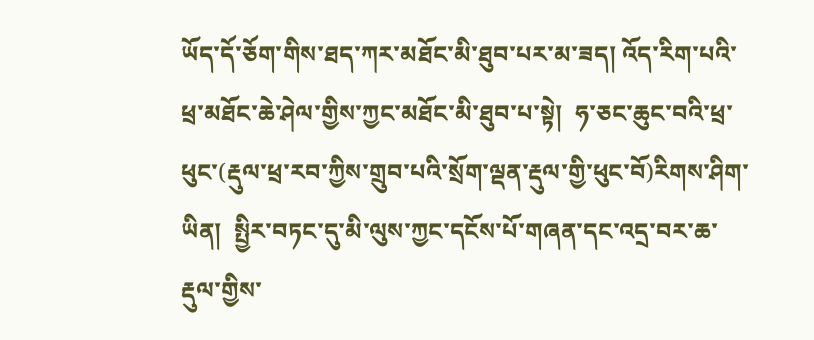ཡོད་དོ་ཅོག་གིས་ཐད་ཀར་མཐོང་མི་ཐུབ་པར་མ་ཟད། འོད་རིག་པའི་ཕྲ་མཐོང་ཆེ་ཤེལ་གྱིས་ཀྱང་མཐོང་མི་ཐུབ་པ་སྟེ།  ཧ་ཅང་ཆུང་བའི་ཕྲ་ཕུང་(རྡུལ་ཕྲ་རབ་ཀྱིས་གྲུབ་པའི་སྲོག་ལྡན་རྡུལ་གྱི་ཕུང་བོ)རིགས་ཤིག་ཡིན།  སྤྱིར་བཏང་དུ་མི་ལུས་ཀྱང་དངོས་པོ་གཞན་དང་འདྲ་བར་ཆ་རྡུལ་གྱིས་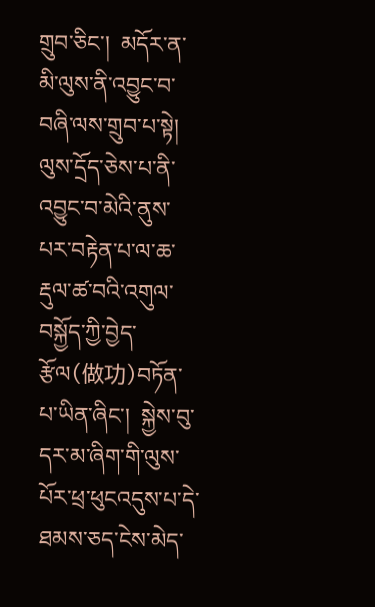གྲུབ་ཅིང་།  མདོར་ན་མི་ལུས་ནི་འབྱུང་བ་བཞི་ལས་གྲུབ་པ་སྟེ། ལུས་དྲོད་ཅེས་པ་ནི་འབྱུང་བ་མེའི་ནུས་པར་བརྟེན་པ་ལ་ཆ་རྡུལ་ཚ་བའི་འགུལ་བསྐྱོད་ཀྱི་བྱེད་རྩོལ(做功)བཏོན་པ་ཡིན་ཞིང་།  སྐྱེས་བུ་དར་མ་ཞིག་གི་ལུས་པོར་ཕྲ་ཕུངའདུས་པ་དེ་ཐམས་ཅད་ངེས་མེད་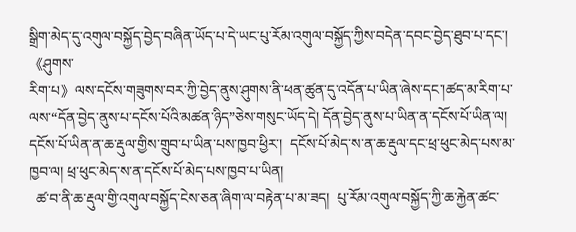སྒྲིག་མེད་དུ་འགུལ་བསྐྱོད་བྱེད་བཞིན་ཡོད་པ་དེ་ཡང་པུ་རོམ་འགུལ་བསྐྱོད་ཀྱིས་བདེན་དབང་བྱེད་ཐུབ་པ་དང་།《ཤུགས་
རིག་པ》ལས་དངོས་གཟུགས་བར་ཀྱི་བྱེད་ནུས་ཤུགས་ནི་ཕན་ཚུན་དུ་འདོན་པ་ཡིན་ཞེས་དང་།ཚད་མ་རིག་པ་ལས་“དོན་བྱེད་ནུས་པ་དངོས་པོའི་མཚན་ཉིད”ཅེས་གསུང་ཡོད་དེ། དོན་བྱེད་ནུས་པ་ཡིན་ན་དངོས་པོ་ཡིན་ལ།  དངོས་པོ་ཡིན་ན་ཆ་རྡུལ་གྱིས་གྲུབ་པ་ཡིན་པས་ཁྱབ་ཕྱིར་།  དངོས་པོ་མེད་ས་ན་ཆ་རྡུལ་དང་ཕྲ་ཕུང་མེད་པས་མ་ཁྱབ་ལ། ཕྲ་ཕུང་མེད་ས་ན་དངོས་པོ་མེད་པས་ཁྱབ་པ་ཡིན།
  ཚ་བ་ནི་ཆ་རྡུལ་གྱི་འགུལ་བསྐྱོད་ངེས་ཅན་ཞིག་ལ་བརྟེན་པ་མ་ཟད།  པུ་རོམ་འགུལ་བསྐྱོད་ཀྱི་ཆ་རྐྱེན་ཚང་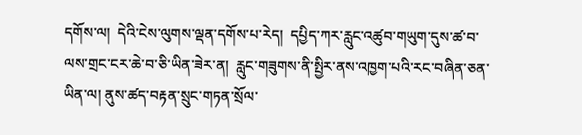དགོས་ལ།  དེའི་ངེས་ལུགས་ལྡན་དགོས་པ་རེད།  དཔྱིད་ཀར་རླུང་འཚུབ་གཡུག་དུས་ཚ་བ་ལས་གྲང་ངར་ཆེ་བ་ཅི་ཡིན་ཟེར་ན།  རླུང་གཟུགས་ནི་སྤྱིར་ནས་འཁྱག་པའི་རང་བཞིན་ཅན་ཡིན་ལ། ནུས་ཚད་བརྟན་སྲུང་གཏན་སྲོལ་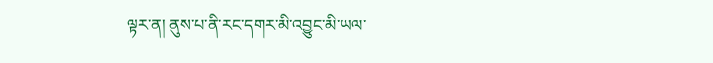ལྟར་ན། ནུས་པ་ནི་རང་དགར་མི་འབྱུང་མི་ཡལ་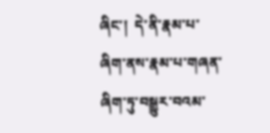ཞིང་།  དེ་ནི་རྣམ་པ་ཞིག་ནས་རྣམ་པ་གཞན་ཞིག་ཏུ་བསྒྱུར་བའམ་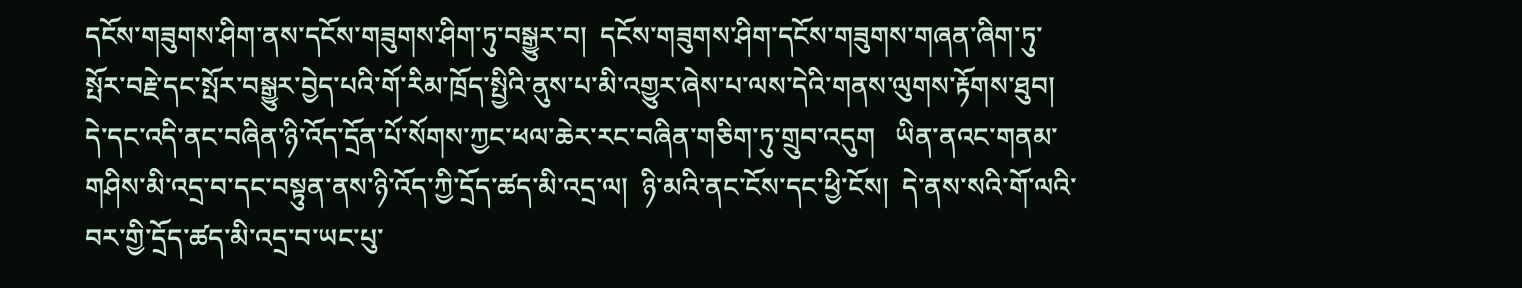དངོས་གཟུགས་ཤིག་ནས་དངོས་གཟུགས་ཤིག་ཏུ་བསྒྱུར་བ།  དངོས་གཟུགས་ཤིག་དངོས་གཟུགས་གཞན་ཞིག་ཏུ་སྤོར་བརྗེ་དང་སྤོར་བསྒྱུར་བྱེད་པའི་གོ་རིམ་ཁྲོད་སྤྱིའི་ནུས་པ་མི་འགྱུར་ཞེས་པ་ལས་དེའི་གནས་ལུགས་རྟོགས་ཐུབ།  དེ་དང་འདི་ནང་བཞིན་ཉི་འོད་དྲོན་པོ་སོགས་ཀྱང་ཕལ་ཆེར་རང་བཞིན་གཅིག་ཏུ་གྲུབ་འདུག   ཡིན་ནའང་གནམ་གཤིས་མི་འདྲ་བ་དང་བསྟུན་ནས་ཉི་འོད་ཀྱི་དྲོད་ཚད་མི་འདྲ་ལ།  ཉི་མའི་ནང་ངོས་དང་ཕྱི་ངོས།  དེ་ནས་སའི་གོ་ལའི་བར་གྱི་དྲོད་ཚད་མི་འདྲ་བ་ཡང་པུ་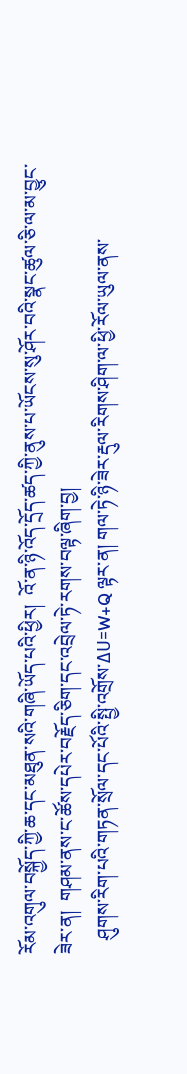རོམ་འགུལ་བསྐྱོད་ཀྱི་ཆ་དང་མཐུན་སའི་གཞི་ཡོད་པའི་ཕྱིར།  འོ་ན་ཉི་འོད་དྲོད་ཚད་ཀྱི་ནུས་པ་ཡོངས་སུ་ཤོར་བའི་སྣང་ཚུལ་ཅི་ལ་མ་བྱུང་ཟེར་ན།  གཤམ་ནས་ང་ཚོས་དཔེར་བརྗོད་ཅིག་དང་འབྲེལ་ཏེ་རགས་བལྟ་ཞིག་བྱ།
   ཤུགས་རིག་པའི་གཏན་སྲོལ་དང་པོའི་སྤྱི་འགྲོས་ΔU=W+Q ལྟར་ན། གལ་ཏེ་ཉི་ཟེར་རྡུལ་རིགས་ཤིག་ལ་ཕྱི་རོལ་ཡུལ་ནས་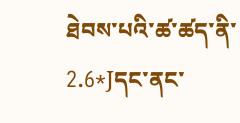ཐེབས་པའི་ཚ་ཚད་ནི་2.6*Jདང་ནང་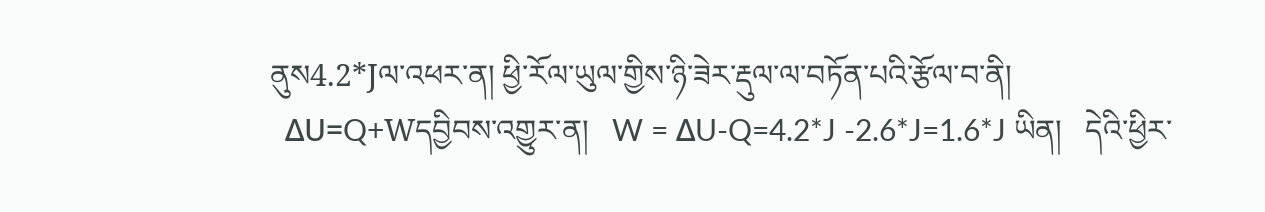ནུས4.2*Jལ་འཕར་ན། ཕྱི་རོལ་ཡུལ་གྱིས་ཉི་ཟེར་རྡུལ་ལ་བཏོན་པའི་རྩོལ་བ་ནི།
  ΔU=Q+Wདབྱིབས་འགྱུར་ན།   W = ΔU-Q=4.2*J -2.6*J=1.6*J ཡིན།   དེའི་ཕྱིར་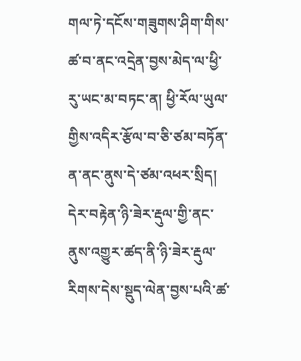གལ་ཏེ་དངོས་གཟུགས་ཤིག་གིས་ཚ་བ་ནང་འདྲེན་བྱས་མེད་ལ་ཕྱི་རུ་ཡང་མ་བཏང་ན། ཕྱི་རོལ་ཡུལ་གྱིས་འདིར་རྩོལ་བ་ཅི་ཙམ་བཏོན་ན་ནང་ནུས་དེ་ཙམ་འཕར་སྲིད། དེར་བརྟེན་ཉི་ཟེར་རྡུལ་གྱི་ནང་ནུས་འགྱུར་ཚད་ནི་ཉི་ཟེར་རྡུལ་རིགས་དེས་སྡུད་ལེན་བྱས་པའི་ཚ་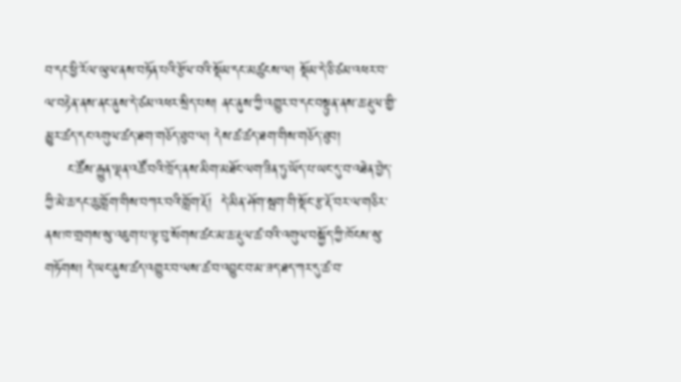བ་དང་ཕྱི་རོལ་ཡུལ་ནས་བཏོན་པའི་རྩོལ་བའི་སྡོམ་དང་མཚུངས་ལ། སྡོམ་དེ་ཅི་ཙམ་འཕར་བ་ལ་བརྟེན་ནས་ནང་ནུས་དེ་ཙམ་འཕར་སྲིད་པས། ནང་ནུས་ཀྱི་འགྱུར་བ་དང་བསྟུན་ནས་ཆ་རྡུལ་གྱི་མྱུར་ཚད་དང་འགུལ་ཚད་ཐག་གཅོད་ཐུབ་ལ། དེས་ཚ་ཚད་ཐག་གིས་གཅོད་ཐུབ།
     ང་ཚོས་རྒྱུན་ལྡན་འཚོ་བའི་ཁྲོད་ནས་མིག་མཐོང་ལག་ཟིན་ཏུ་ཡོད་པ་ཡང་དུ་བ་འཐེན་བྱེད་ཀྱི་མེ་ཆ་དང་ཆུ་གློག་གིས་བཀར་བའི་གློག་རྡོ།  དེ་མིན་ཤོག་སྦག་གི་སྡོང་རྩ་རྡོ་བར་ལ་གཅིར་ནས་ཁ་གྲགས་སུ་འཇུག་པ་ལྟ་བུ་སོགས་ཚང་མ་ཆ་རྡུལ་ཚ་བའི་འགུལ་བསྐྱོད་ཀྱི་ཁོངས་སུ་གཏོགས། དེ་ཡང་ནུས་ཚད་འགྱུར་བ་ལས་ཚ་བ་འབྱུང་བ་མ་ཟད་ཐད་ཀར་དུ་ཚ་བ་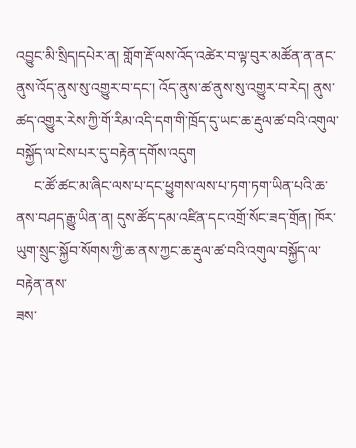འབྱུང་མི་སྲིད།དཔེར་ན། གློག་རྡོ་ལས་འོད་འཚེར་བ་ལྟ་བུར་མཚོན་ན་ནང་ནུས་འོད་ནུས་སུ་འགྱུར་བ་དང་། འོད་ནུས་ཚ་ནུས་སུ་འགྱུར་བ་རེད། ནུས་ཚད་འགྱུར་རེས་ཀྱི་གོ་རིམ་འདི་དག་གི་ཁྲོད་དུ་ཡང་ཆ་རྡུལ་ཚ་བའི་འགུལ་བསྐྱོད་ལ་ངེས་པར་དུ་བརྟེན་དགོས་འདུག
     ང་ཚོ་ཚང་མ་ཞིང་ལས་པ་དང་ཕྱུགས་ལས་པ་ཏག་ཏག་ཡིན་པའི་ཆ་ནས་བཤད་རྒྱུ་ཡིན་ན། དུས་ཚོད་དམ་འཛིན་དང་འགྲོ་སོང་ཟད་གྲོན། ཁོར་ཡུག་སྲུང་སྐྱོབ་སོགས་ཀྱི་ཆ་ནས་ཀྱང་ཆ་རྡུལ་ཚ་བའི་འགུལ་བསྐྱོད་ལ་བརྟེན་ནས་
ཟས་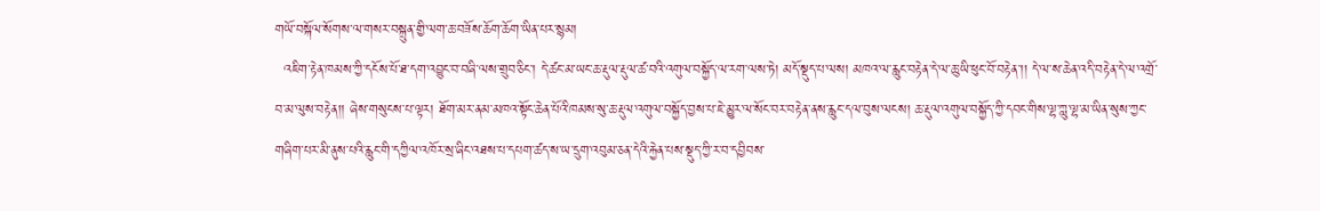གཡོ་བསྐོལ་སོགས་ལ་གསར་བསྐྲུན་གྱི་ལག་ཆ་བཟོས་ཆོག་ཆོག་ཡིན་པར་སྙམ།
  འཇིག་རྟེན་ཁམས་ཀྱི་དངོས་པོ་ཐ་དག་འབྱུང་བ་བཞི་ལས་གྲུབ་ཅིང་། དེ་ཚང་མ་ཡང་ཆ་རྡུལ་རྡུལ་ཚ་བའི་འགུལ་བསྐྱོད་ལ་རག་ལས་ཏེ། མདོ་སྡུད་པ་ལས། མཁའ་ལ་རླུང་བརྟེན་དེ་ལ་ཆུ་ཡི་ཕུང་བོ་བརྟེན་།། དེ་ལ་ས་ཆེན་འདི་བརྟེན་དེ་ལ་འགྲོ་བ་མ་ལུས་བརྟེན།། ཞེས་གསུངས་པ་ལྟར། ཐོག་མར་ནམ་མཁའ་སྟོང་ཆེན་པོའི་ཁམས་སུ་ཆ་རྡུལ་འགུལ་བསྐྱོད་བྱས་པ་ཇེ་མྱུར་ལ་སོང་བར་བརྟེན་ནས་རླུང་དལ་བུས་ལངས། ཆ་རྡུལ་འགུལ་བསྐྱོད་ཀྱི་དབང་གིས་ལྷ་ཀླུ་ལྷ་མ་ཡིན་སུས་ཀྱང་གཞིག་པར་མི་ནུས་པའི་རླུང་གི་དཀྱིལ་འཁོར་སྲ་ཞིང་འཐས་པ་དཔག་ཚད་ས་ཡ་དྲུག་འབུམ་ཅན་དེའི་རྐྱེན་པས་སྡུད་ཀྱི་ར་བ་དབྱིབས་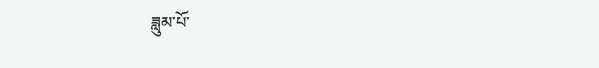ཟླུམ་པོ་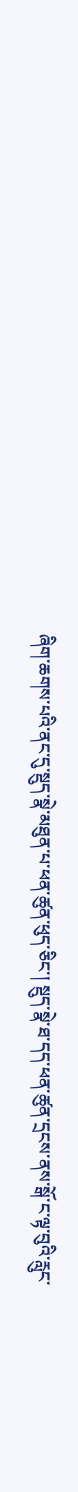ཞིག་ཆགས་པའི་ནང་དུ་སྡུད་སྣེ་མཐུན་པ་ཕན་ཚུན་ཕུད་ཅིང་། སྡུད་སྣེ་ཐ་དད་ཕན་ཚུན་དྲངས་ནས་སྒོ་ང་ལྟ་བུའི་རླུང་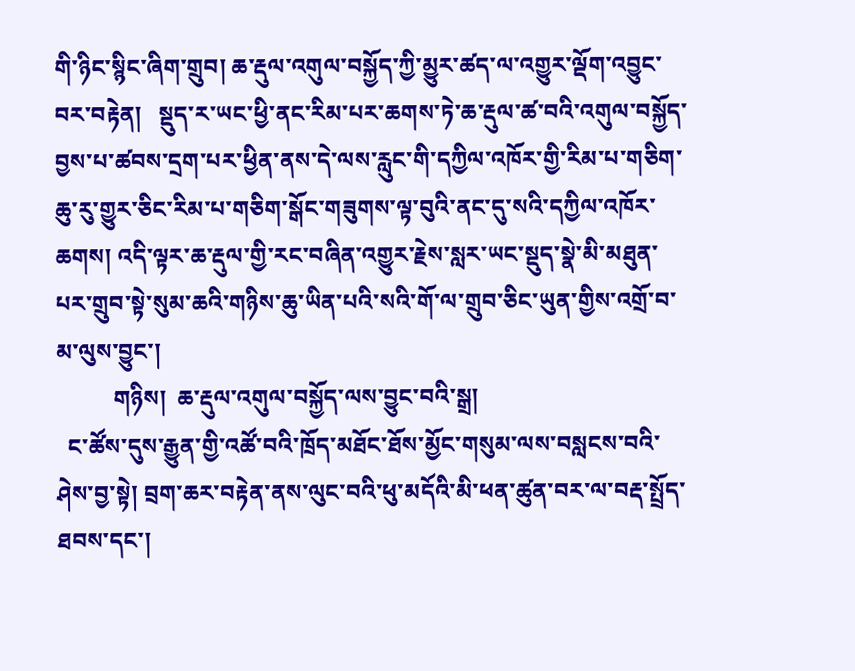གི་ཉིང་སྙིང་ཞིག་གྲུབ། ཆ་རྡུལ་འགུལ་བསྐྱོད་ཀྱི་མྱུར་ཚད་ལ་འགྱུར་ལྡོག་འབྱུང་བར་བརྟེན།   སྡུད་ར་ཡང་ཕྱི་ནང་རིམ་པར་ཆགས་ཏེ་ཆ་རྡུལ་ཚ་བའི་འགུལ་བསྐྱོད་བྱས་པ་ཚབས་དྲག་པར་ཕྱིན་ནས་དེ་ལས་རླུང་གི་དཀྱིལ་འཁོར་གྱི་རིམ་པ་གཅིག་ཆུ་རུ་གྱུར་ཅིང་རིམ་པ་གཅིག་སྒོང་གཟུགས་ལྟ་བུའི་ནང་དུ་སའི་དཀྱིལ་འཁོར་ཆགས། འདི་ལྟར་ཆ་རྡུལ་གྱི་རང་བཞིན་འགྱུར་རྗེས་སླར་ཡང་སྡུད་སྣེ་མི་མཐུན་པར་གྲུབ་སྟེ་སུམ་ཆའི་གཉིས་ཆུ་ཡིན་པའི་སའི་གོ་ལ་གྲུབ་ཅིང་ཡུན་གྱིས་འགྲོ་བ་མ་ལུས་བྱུང་།
          གཉིས།  ཆ་རྡུལ་འགུལ་བསྐྱོད་ལས་བྱུང་བའི་སྒྲ།
  ང་ཚོས་དུས་རྒྱུན་གྱི་འཚོ་བའི་ཁྲོད་མཐོང་ཐོས་མྱོང་གསུམ་ལས་བསླངས་བའི་ཤེས་བྱ་སྟེ། བྲག་ཆར་བརྟེན་ནས་ལུང་བའི་ཕུ་མདོའི་མི་ཕན་ཚུན་བར་ལ་བརྡ་སྤྲོད་ཐབས་དང་།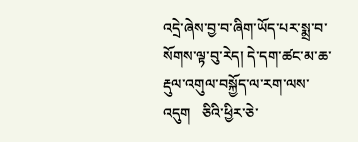འདྲེ་ཞེས་བྱ་བ་ཞིག་ཡོད་པར་སྨྲ་བ་སོགས་ལྟ་བུ་རེད། དེ་དག་ཚང་མ་ཆ་རྡུལ་འགུལ་བསྐྱོད་ལ་རག་ལས་འདུག   ཅིའི་ཕྱིར་ཅེ་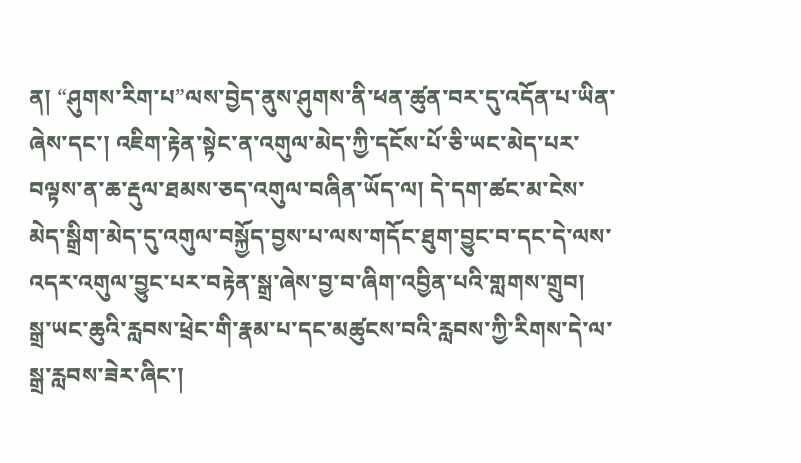ན། “ཤུགས་རིག་པ”ལས་བྱེད་ནུས་ཤུགས་ནི་ཕན་ཚུན་བར་དུ་འདོན་པ་ཡིན་ཞེས་དང་། འཇིག་རྟེན་སྟེང་ན་འགུལ་མེད་ཀྱི་དངོས་པོ་ཅི་ཡང་མེད་པར་བལྟས་ན་ཆ་རྡུལ་ཐམས་ཅད་འགུལ་བཞིན་ཡོད་ལ། དེ་དག་ཚང་མ་ངེས་མེད་སྒྲིག་མེད་དུ་འགུལ་བསྐྱོད་བྱས་པ་ལས་གདོང་ཐུག་བྱུང་བ་དང་དེ་ལས་འདར་འགུལ་བྱུང་པར་བརྟེན་སྒྲ་ཞེས་བྱ་བ་ཞིག་འབྱིན་པའི་གླགས་གྲུབ།  སྒྲ་ཡང་ཆུའི་རླབས་ཕྲེང་གི་རྣམ་པ་དང་མཚུངས་བའི་རླབས་ཀྱི་རིགས་དེ་ལ་སྒྲ་རླབས་ཟེར་ཞིང་།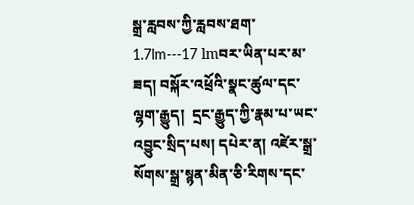སྒྲ་རླབས་ཀྱི་རླབས་ཐག་1.7lm---17 lmབར་ཡིན་པར་མ་ཟད། བསྐོར་འཕྲོའི་སྣང་ཚུལ་དང་ལྷག་རྒྱུད།  དྲང་རྒྱུད་ཀྱི་རྣམ་པ་ཡང་འབྱུང་སྲིད་པས། དཔེར་ན། འཛེར་སྒྲ་སོགས་སྒྲ་སྙན་མིན་ཅི་རིགས་དང་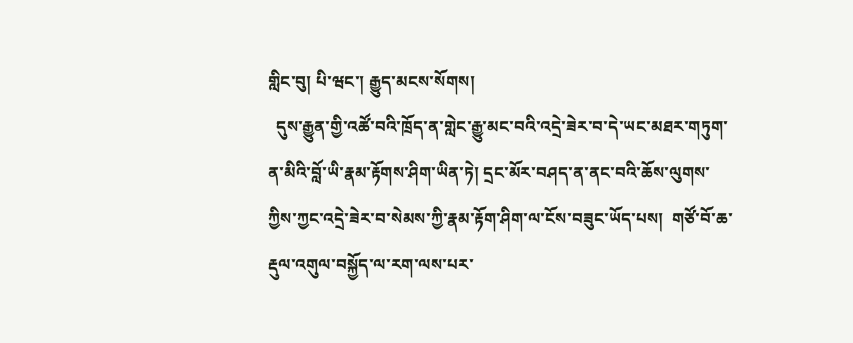གླིང་བུ། པི་ཝང་། རྒྱུད་མངས་སོགས།
  དུས་རྒྱུན་གྱི་འཚོ་བའི་ཁྲོད་ན་གླེང་རྒྱུ་མང་བའི་འདྲེ་ཟེར་བ་དེ་ཡང་མཐར་གཏུག་ན་མིའི་བློ་ཡི་རྣམ་རྟོགས་ཤིག་ཡིན་ཏེ། དྲང་མོར་བཤད་ན་ནང་བའི་ཆོས་ལུགས་ཀྱིས་ཀྱང་འདྲེ་ཟེར་བ་སེམས་ཀྱི་རྣམ་རྟོག་ཤིག་ལ་ངོས་བཟུང་ཡོད་པས།  གཙོ་བོ་ཆ་རྡུལ་འགུལ་བསྐྱོད་ལ་རག་ལས་པར་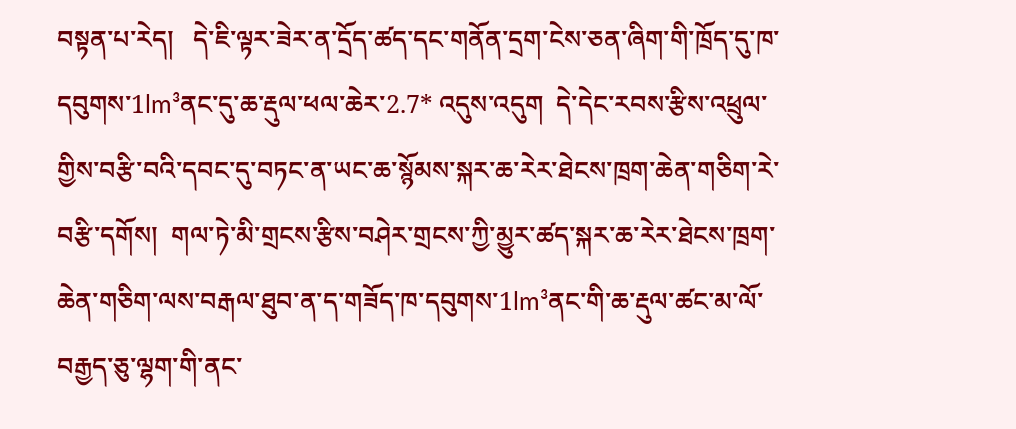བསྟན་པ་རེད།   དེ་ཇི་ལྟར་ཟེར་ན་དྲོད་ཚད་དང་གནོན་དྲག་ངེས་ཅན་ཞིག་གི་ཁྲོད་དུ་ཁ་དབུགས་1lm³ནང་དུ་ཆ་རྡུལ་ཕལ་ཆེར་2.7* འདུས་འདུག  དེ་དེང་རབས་རྩིས་འཕྲུལ་གྱིས་བརྩི་བའི་དབང་དུ་བཏང་ན་ཡང་ཆ་སྙོམས་སྐར་ཆ་རེར་ཐེངས་ཁྲག་ཆེན་གཅིག་རེ་བརྩི་དགོས།  གལ་ཏེ་མི་གྲངས་རྩིས་བཤེར་གྲངས་ཀྱི་མྱུར་ཚད་སྐར་ཆ་རེར་ཐེངས་ཁྲག་ཆེན་གཅིག་ལས་བརྒལ་ཐུབ་ན་ད་གཟོད་ཁ་དབུགས་1lm³ནང་གི་ཆ་རྡུལ་ཚང་མ་ལོ་བརྒྱད་ཅུ་ལྷག་གི་ནང་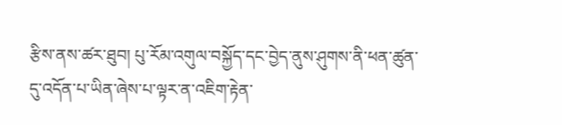རྩིས་ནས་ཚར་ཐུབ། པུ་རོམ་འགུལ་བསྐྱོད་དང་བྱེད་ནུས་ཤུགས་ནི་ཕན་ཚུན་དུ་འདོན་པ་ཡིན་ཞེས་པ་ལྟར་ན་འཇིག་རྟེན་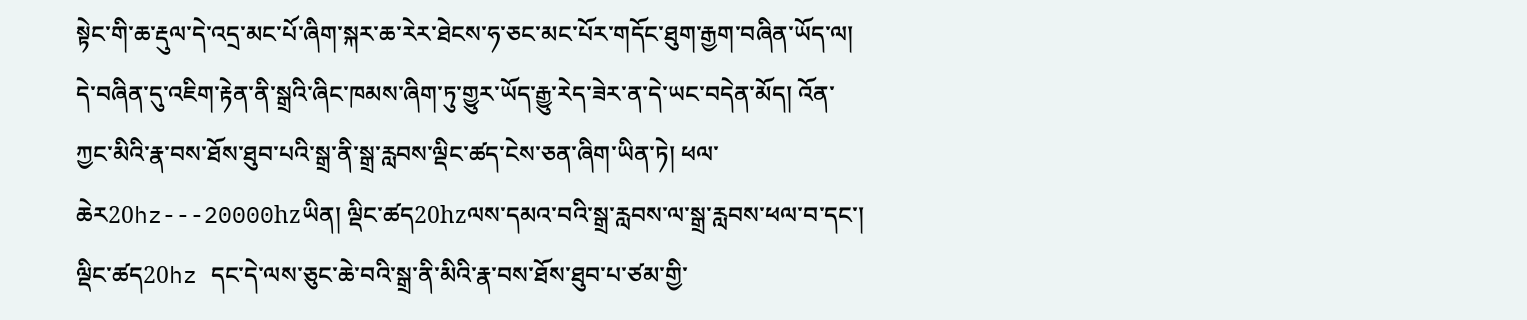སྟེང་གི་ཆ་རྡུལ་དེ་འདྲ་མང་པོ་ཞིག་སྐར་ཆ་རེར་ཐེངས་ཧ་ཅང་མང་པོར་གདོང་ཐུག་རྒྱག་བཞིན་ཡོད་ལ། དེ་བཞིན་དུ་འཇིག་རྟེན་ནི་སྒྲའི་ཞིང་ཁམས་ཞིག་ཏུ་གྱུར་ཡོད་རྒྱུ་རེད་ཟེར་ན་དེ་ཡང་བདེན་མོད། འོན་ཀྱང་མིའི་རྣ་བས་ཐོས་ཐུབ་པའི་སྒྲ་ནི་སྒྲ་རླབས་ལྡིང་ཚད་ངེས་ཅན་ཞིག་ཡིན་ཏེ། ཕལ་ཆེར20hz---20000hzཡིན། ལྡིང་ཚད20hzལས་དམའ་བའི་སྒྲ་རླབས་ལ་སྒྲ་རླབས་ཕལ་བ་དང་། ལྡིང་ཚད20hz དང་དེ་ལས་ཅུང་ཆེ་བའི་སྒྲ་ནི་མིའི་རྣ་བས་ཐོས་ཐུབ་པ་ཙམ་གྱི་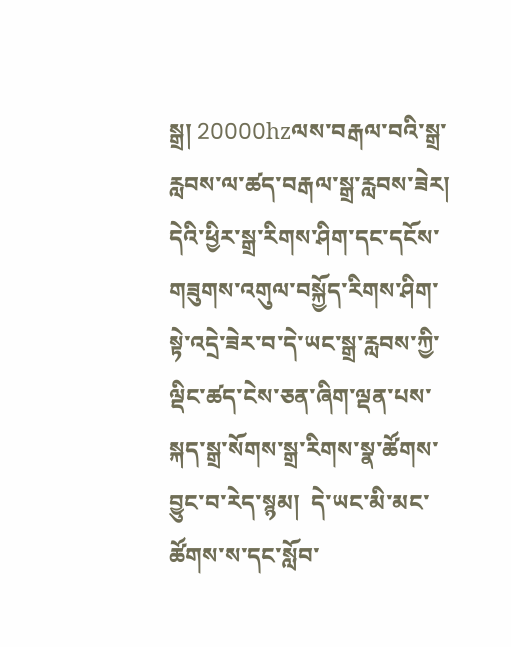སྒྲ། 20000hzལས་བརྒལ་བའི་སྒྲ་རླབས་ལ་ཚད་བརྒལ་སྒྲ་རླབས་ཟེར།   དེའི་ཕྱིར་སྒྲ་རིགས་ཤིག་དང་དངོས་གཟུགས་འགུལ་བསྐྱོད་རིགས་ཤིག་སྟེ་འདྲེ་ཟེར་བ་དེ་ཡང་སྒྲ་རླབས་ཀྱི་ལྡིང་ཚད་ངེས་ཅན་ཞིག་ལྡན་པས་སྐད་སྒྲ་སོགས་སྒྲ་རིགས་སྣ་ཚོགས་བྱུང་བ་རེད་སྙམ།  དེ་ཡང་མི་མང་ཚོགས་ས་དང་སློབ་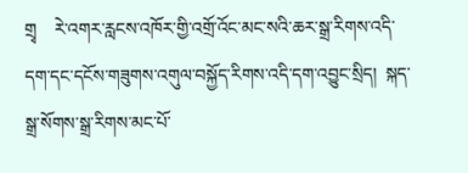གྲྭ    རེ་འགར་རླངས་འཁོར་གྱི་འགྲོ་འོང་མང་སའི་ཆར་སྒྲ་རིགས་འདི་དག་དང་དངོས་གཟུགས་འགུལ་བསྐྱོད་རིགས་འདི་དག་འབྱུང་སྲིད།  སྐད་སྒྲ་སོགས་སྒྲ་རིགས་མང་པོ་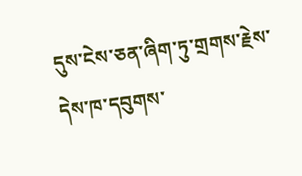དུས་ངེས་ཅན་ཞིག་ཏུ་གྲགས་རྗེས་དེས་ཁ་དབུགས་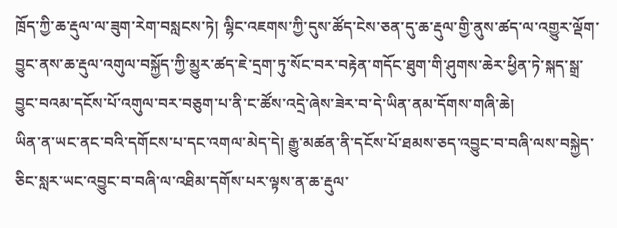ཁྲོད་ཀྱི་ཆ་རྡུལ་ལ་ཟུག་རེག་བསླངས་ཏེ། ལྷིང་འཇགས་ཀྱི་དུས་ཚོད་ངེས་ཅན་དུ་ཆ་རྡུལ་གྱི་ནུས་ཚད་ལ་འགྱུར་ལྡོག་བྱུང་ནས་ཆ་རྡུལ་འགུལ་བསྐྱོད་ཀྱི་མྱུར་ཚད་ཇེ་དྲག་ཏུ་སོང་བར་བརྟེན་གདོང་ཐུག་གི་ཤུགས་ཆེར་ཕྱིན་ཏེ་སྐད་སྒྲ་བྱུང་བའམ་དངོས་པོ་འགུལ་བར་བཅུག་པ་ནི་ང་ཚོས་འདྲེ་ཞེས་ཟེར་བ་དེ་ཡིན་ནམ་དོགས་གཞི་ཆེ།
ཡིན་ན་ཡང་ནང་བའི་དགོངས་པ་དང་འགལ་མེད་དེ། རྒྱུ་མཚན་ནི་དངོས་པོ་ཐམས་ཅད་འབྱུང་བ་བཞི་ལས་བསྐྱེད་ཅིང་སླར་ཡང་འབྱུང་བ་བཞི་ལ་འཐིམ་དགོས་པར་ལྟས་ན་ཆ་རྡུལ་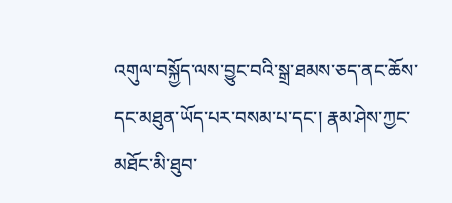འགུལ་བསྐྱོད་ལས་བྱུང་བའི་སྒྲ་ཐམས་ཅད་ནང་ཆོས་དང་མཐུན་ཡོད་པར་བསམ་པ་དང་། རྣམ་ཤེས་ཀྱང་མཐོང་མི་ཐུབ་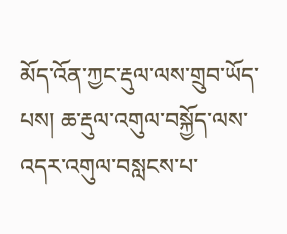མོད་འོན་ཀྱང་རྡུལ་ལས་གྲུབ་ཡོད་པས། ཆ་རྡུལ་འགུལ་བསྐྱོད་ལས་འདར་འགུལ་བསླངས་པ་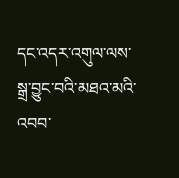དང་འདར་འགུལ་ལས་སྒྲ་བྱུང་བའི་མཐའ་མའི་འབབ་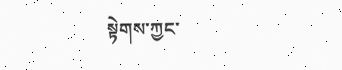སྟེགས་ཀྱང་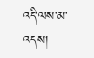འདི་ལས་མ་འདས།